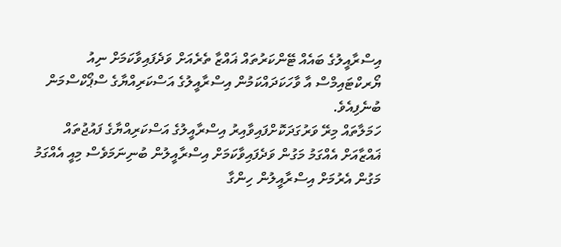އިސްރާއީލުގެ ބައެއް ޓޭންކަރުތައް ޣައްޒާ ތެރެއަށް ވަދެފައިވާކަމަށް ނިއު ޔޯރކްޓައިމްސް އާ ވާހަކަދައްކަމުން އިސްރާއީލުގެ އަސްކަރިއްޔާގެ ސްޕޯކްސްމަން ބުނެފިއެވެ.
ހަމަލާތައް މިރޭ ވަރުގަދަކޮށްފައިވާއިރު އިސްރާއީލުގެ އަސްކަރިއްޔާގެ ފައުޖުތައް ޣައްޒާއަށް އެއްގަމު މަގުން ވަދެފައިވާކަމަށް އިސްރާއީލުން ބުނިނަމަވެސް މިއީ އެއްގަމު މަގުން އެރުމަށް އިސްރާއީލުން ހިންގާ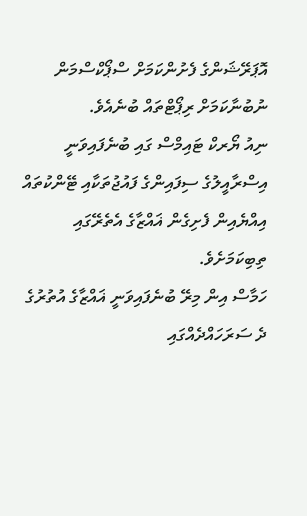އޮޕަރޭޝަންގެ ފެށުންކަމަށް ސްޕޯކްސްމަން ނުބުނާކަމަށް ރިޕޯޓްތައް ބުނެއެވެ.
ނިއު ޔޯރކް ޓައިމްސް ގައި ބުނެފައިވަނީ އިސްރާއީލުގެ ސިފައިންގެ ފައުޖުތަކާއި ޓޭންކުތައް އިއްޔެއިން ފެށިގެން ޣައްޒާގެ އެތެރޭގައި ތިބިކަމަށެވެ.
ހަމާސް އިން މިރޭ ބުނެފައިވަނީ ޣައްޒާގެ އުތުރުގެ ދެ ސަރަހައްދެއްގައި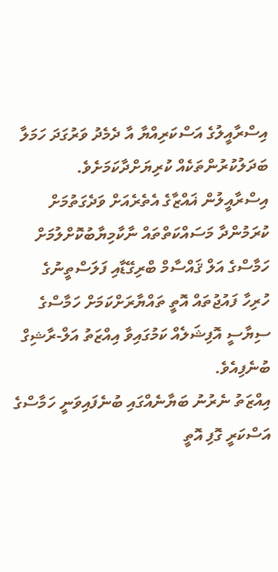އިސްރާއީލުގެ އަސްކަރިއްޔާ އާ ދެމެދު ވަރުގަދަ ހަމަލާ ބަދަލުކުރުންތަކެއް ކުރިޔަށްދާކަމަށެވެ.
އިސްރާއީލުން ޣައްޒާގެ އެތެރެއަށް ވަދެގަތުމަށް ކުރަމުންދާ މަސައްކަތްތައް ނާކާމިޔާބުކޮށްލުމަށް ހަމާސްގެ އަލް ޤައްސާމް ބްރިގޭޑާއި ފަލަސްތީނުގެ ހުރިހާ ފައުޖުތައް އޮތީ ތައްޔާރަށްކަމަށް ހަމާސްގެ ސިޔާސީ އޮފިޝަލެއް ކަމުގައިވާ އިއްޒަތު އަލް-ރާޝިގް ބުނެފިއެވެ.
އިއްޒަތު ނެރުނު ބަޔާނެއްގައި ބުނެފައިވަނީ ހަމާސްގެ އަސްކަރީ ގޮފި އޮތީ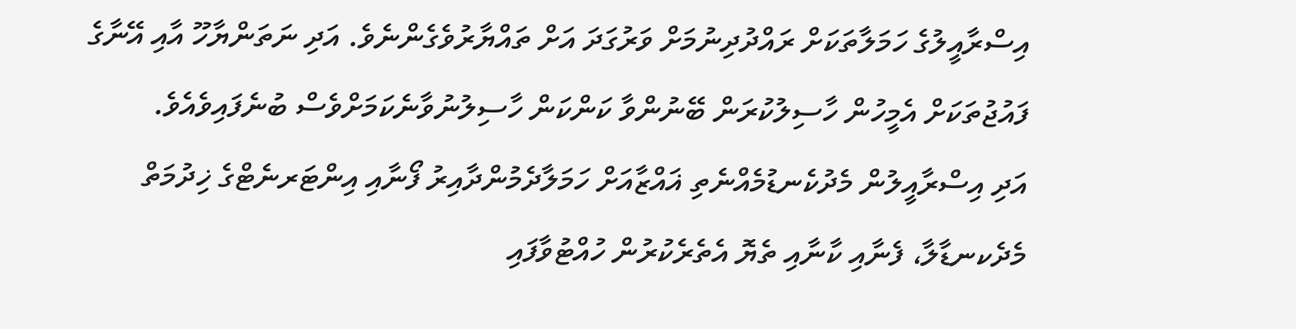އިސްރާއީލުގެ ހަމަލާތަކަށް ރައްދުދިނުމަށް ވަރުގަދަ އަށް ތައްޔާރުވެގެންނެވެ. އަދި ނަތަންޔާހޫ އާއި އޭނާގެ ފައުޖުތަކަށް އެމީހުން ހާސިލުކުރަން ބޭނުންވާ ކަންކަން ހާސިލުނުވާނެކަމަށްވެސް ބުނެފައިވެއެވެ.
އަދި އިސްރާއީލުން މެދުކެނޑުމެއްނެތި ޣައްޒާއަށް ހަމަލާދެމުންދާއިރު ފޯނާއި އިންޓަރނެޓްގެ ޚިދުމަތް މެދެކނޑާލާ، ފެނާއި ކާނާއި ތެޔޮ އެތެރެކުރުން ހުއްޓުވާފައި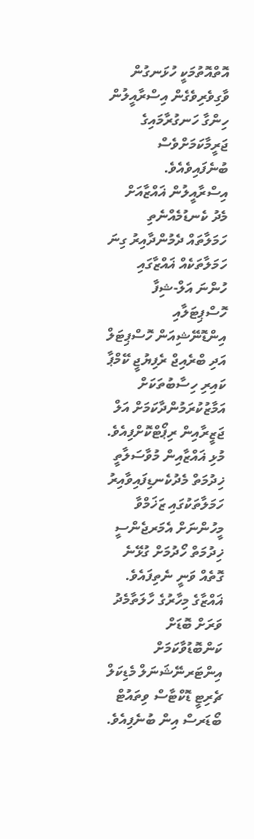އޮތްއޮތުމަކީ ހުޅަނގުން ވާގިވެރިވެގެން އިސްރާއީލުން ހިންގާ ހަނގުރާމައިގެ ޖަރީމާކަމަށްވެސް ބުނެފައިވެއެވެ.
އިސްރާއީލުން ޣައްޒާއަށް މެދު ކެނޑުމެއްނެތި ހަމަލާތައް ދެމުންދާއިރު ގިނަ ހަމަލާތަކެއް ޣައްޒާގައި ހުންނަ އަލް-ޝިފާ ހޮސްޕިޓަލާއި އިންޑޮނޭޝިއަން ހޮސްޕިޓަލް އަދި ބްރެއިޖް ރެފިޔުޖީ ކޭމްޕާ ކައިރި ހިސާބުތަކަށް އަމާޒުކުރަމުންދާކަމަށް އަލް ޖަޒީރާއިން ރިޕޯޓްކޮށްފިއެވެ.
މުޅި ޣައްޒާއިން މުވާސަލާތީ ޚިދުމަތް މެދުކެނޑިފައިވާއިރު ހަމަލާތަކުގައި ޒަޚަމްވާ މީހުންނަށް އެމަރޖެންސީ ޚިދުމަތް ހޯދުމަށް ގުޅޭނެ ގޮތެއް ވަނީ ނެތިފައެވެ.
ޣައްޒާގެ މިހާރުގެ ހާލަތާމެދު ވަރަށް ބޮޑަށް ކަންބޮޑުވާކަމަށް އިންޓަރނޭޝަނަލް މެޑިކަލް ޗެރިޓީ ޑޮކްޓާސް ވިތައުޓް ބޯޑަރސް އިން ބުނެފިއެވެ.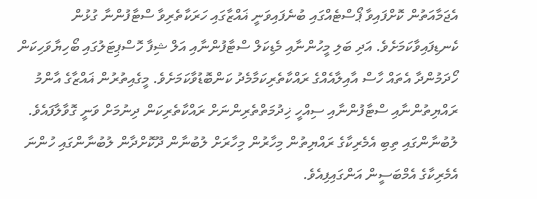އެޖަމާއަތުން ކޮށްފައިވާ ޕޯސްޓެއްގައި ބުނެފައިވަނީ ޣައްޒާގައި ހަރަކާތެރިވާ ސްޓާފުންނާ ގުޅުން ކެނޑިފައިވާކަމަށެވެ. އަދި ބަލި މީހުންނާއި މެޑިކަލް ސްޓާފުންނާއި އަލް ޝިފާ ހޮސްޕިޓަލުގައި ބޯހިޔާވަހިކަން ހޯދަމުންދާ އެތައް ހާސް އާއިލާއެއްގެ ރައްކާތެރިކަމާމެދު ކަންބޮޑުވާކަމަށެވެ. މީގެއިތުރުން ޣައްޒާގެ އާންމު ރައްޔިތުންނާއި ސްޓާފުންނާއި ސިއްހީ ޚިދުމަތްތެރިންނަށް ރައްކާތެރިކަން ދިނުމަށް ވަނީ ގޮވާލާފައެވެ.
ލުބުނާންގައި ތިބި އެމެރިކާގެ ރައްޔިތުން މިހާރުން މިހާރަށް ލުބުނާން ދޫކޮށްދާން ލުބުނާންގައި ހުންނަ އެމެރިކާގެ އެމްބަސީން އަންގައިފިއެވެ.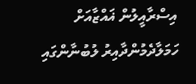އިސްރާއީލުން ޣައްޒާއަށް ހަމަލާދެމުންދާއިރު ލުބުނާންގައި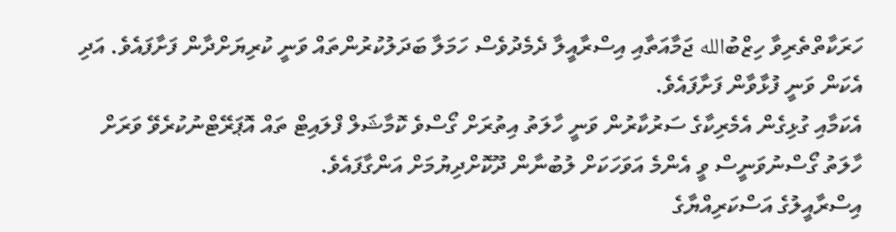ހަރަކާތްތެރިވާ ހިޒްބުالله ޖަމާއަތާއި އިސްރާއީލާ ދެމެދުވެސް ހަމަލާ ބަދަލުކުރުންތައް ވަނީ ކުރިޔަށްދާން ފަށާފައެވެ. އަދި އެކަން ވަނީ ފުޅާވާން ފަށާފައެވެ.
އެކަމާއި ގުޅިގެން އެމެރިކާގެ ސަރުކާރުން ވަނީ ހާލަތު އިތުރަށް ގޯސްވެ ކޮމާޝަލް ފްލައިޓް ތައް އޮޕަރޭޓްނުކުރެވޭ ވަރަށް ހާލަތު ގޯސްނުވަނީސް ވީ އެންމެ އަވަހަކަށް ލުބުނާން ދޫކޮށްދިޔުމަށް އަންގާފައެވެ.
އިސްރާއީލުގެ އަސްކަރިއްޔާގެ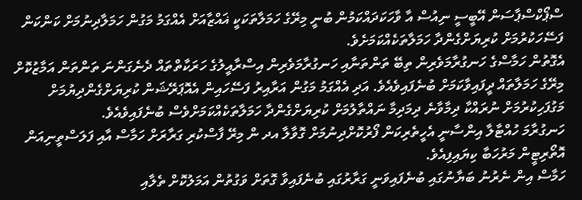ސްޕޯކްސްޕާސަން އޭބީސީ ނިއުސް އާ ވާހަކަދައްކަމުން ބުނީ މިރޭގެ ހަމަލާތަކަކީ ޣައްޒާއަށް އެއްގަމު މަގުން ހަމަލާދިނުމަށް ކަންކަން ފަސޭހަކުރުމަށް ކުރިޔަށްގެންދާ ހަމަލާތަކެއްކަމަށެވެ.
އެގޮތުން ހަމާސްގެ ހަނގުރާމަވެރިން ތިބޭ ތަންތަނާއި ހަނގުރާމަވެރިން އިސްރާއީލުގެ ހަރަކާތްތައް ދެނެގަންނަ ތަންތަން އަމާޒުކޮށް މިރޭގެ ހަމަލާތައް ދީފައިވާކަމަށް ބުނެފައިވެއެވެ. އަދި އެއްގަމު މަގުން އަރާއިރު ފަސޭހައިން އެއޮޕަރޭޝަން ކުރިޔަށްގެންދިޔުމަށް މަގުފަހިކުރުމަށް ނުރައްކާ ދިމާވާނެ ދިމަދިމާ ނައްތާލުމަށް ކުރިޔަށްގެންދާ ހަމަލާތަކެއްކަމަށްވެސް ބުނެފައިވެއެވެ.
ހަނގުރާމަ ހުއްޓާލާ އިންސާނީ އެހީތެރިކަން ފޯރުކޮށްދިނުމަށް ގޮވާލާ އދ ން މިރޭ ފާސްކުރި ގަރާރަށް ހަމާސް އާއި ފަލަސްތީނިއަން އޮތޯރިޓީން މަރުހަބާ ކިޔައިފިއެވެ.
ހަމާސް އިން ނެރުނު ބަޔާނުގައި ބުނެފައިވަނީ ގަރާރުގައި ބުނެފައިވާ ގޮތަށް ވަގުތުން އަމަލުކޮށް ތެލާއި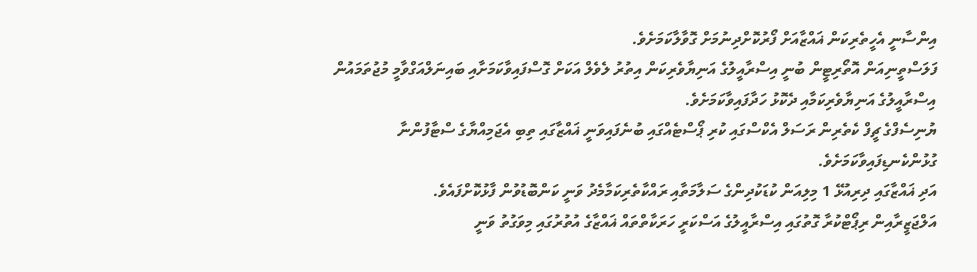އިންސާނީ އެހީތެރިކަން ޣައްޒާއަށް ފޯރުކޮށްދިނުމަށް ގޮވާލާކަމަށެވެ.
ފަލަސްތީނިއަން އޮތޯރިޓީން ބުނީ އިސްރާއީލުގެ އަނިޔާވެރިކަން އިތުރު ލެވެލް އަކަށް ގޮސްފައިވާކަމަށާއި ބައިނަލްއަގްވާމީ މުޖުތަމައުން އިސްރާއީލުގެ އަނިޔާވެރިކަމާއި ދެކޮޅު ހަދާފައިވާކަމަށެވެ.
ޔުނިސެފްގެ ޗީފް ކެތެރިން ރަސަލް އެކްސްގައި ކުރި ޕޯސްޓެއްގައި ބުނެފައިވަނީ ޣައްޒާގައި ތިބި އެޖަމިއްޔާގެ ސްޓާފުންނާ ގުޅުންކެނޑިފައިވާކަމަށެވެ.
އަދި ޣައްޒާގައި ދިރިއުޅޭ 1 މިލިއަން ކުޑަކުދިންގެ ސަލާމަތާއި ރައްކާތެރިކަމާމެދު ވަނީ ކަންބޮޑުވުން ފާޅުކޮށްފައެވެ.
އަލްޖަޒީރާއިން ރިޕޯޓްކުރާ ގޮތުގައި އިސްރާއީލުގެ އަސްކަރީ ހަރަކާތްތައް ޣައްޒާގެ އުތުރުގައި މިވަގުތު ވަނީ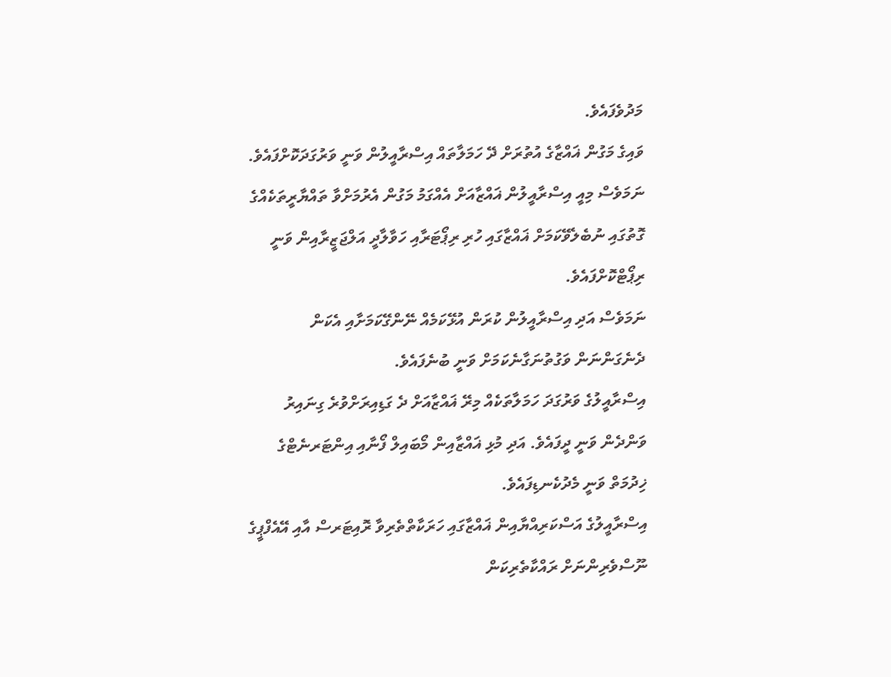މަދުވެފައެވެ.
ވައިގެ މަގުން ޣައްޒާގެ އުތުރަށް ދޭ ހަމަލާތައް އިސްރާއީލުން ވަނީ ވަރުގަދަކޮށްފައެވެ. ނަމަވެސް މިއީ އިސްރާއީލުން ޣައްޒާއަށް އެއްގަމު މަގުން އެރުމަށްވާ ތައްޔާރީތަކެއްގެ ގޮތުގައި ނުބެލެވޭކަމަށް ޣައްޒާގައި ހުރި ރިޕޯޓަރާއި ހަވާލާދީ އަލްޖަޒީރާއިން ވަނީ ރިޕޯޓްކޮށްފައެވެ.
ނަމަވެސް އަދި އިސްރާއީލުން ކުރަން އުޅޭކަމެއް ނޭންގޭކަމަށާއި އެކަން ދެނެގަންނަން ވަގުތުނަގާނެކަމަށް ވަނީ ބުނެފައެވެ.
އިސްރާއީލުގެ ވަރުގަދަ ހަމަލާތަކެއް މިރޭ ޣައްޒާއަށް ދެ ގަޑިއިރަށްވުރެ ގިނައިރު ވަންދެން ވަނީ ދީފައެވެ. އަދި މުޅި ޣައްޒާއިން މޯބައިލް ފޯނާއި އިންޓަރނެޓްގެ ޚިދުމަތް ވަނީ މެދުކެނޑިފައެވެ.
އިސްރާއީލުގެ އަސްކަރިއްޔާއިން ޣައްޒާގައި ހަރަކާތްތެރިވާ ރޮއިޓަރސް އާއި އޭއެފްޕީގެ ނޫސްވެރިންނަށް ރައްކާތެރިކަން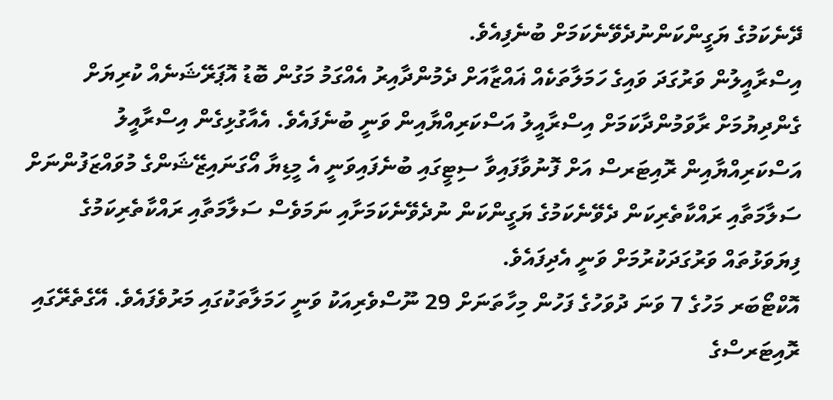ދޭނެކަމުގެ ޔަގީންކަންނުދެވޭނެކަމަށް ބުނެފިއެވެ.
އިސްރާއީލުން ވަރުގަދަ ވައިގެ ހަމަލާތަކެއް ޣައްޒާއަށް ދެމުންދާއިރު އެއްގަމު މަގުން ބޮޑު އޮޕަރޭޝަނެއް ކުރިޔަށް ގެންދިޔުމަށް ރާވަމުންދާކަމަށް އިސްރާއީލު އަސްކަރިއްޔާއިން ވަނީ ބުނެފައެވެ. އެއާގުޅިގެން އިސްރާއީލު އަސްކަރިއްޔާއިން ރޮއިޓަރސް އަށް ފޮނުވާފައިވާ ސިޓީގައި ބުނެފައިވަނީ އެ މީޑިޔާ އޯގަނައިޒޭޝަންގެ މުވައްޒަފުންނަށް ސަލާމަތާއި ރައްކާތެރިކަން ދެވޭނެކަމުގެ ޔަގީންކަން ނުދެވޭނެކަމަށާއި ނަމަވެސް ސަލާމަތާއި ރައްކާތެރިކަމުގެ ފިޔަވަޅުތައް ވަރުގަދަކުރުމަށް ވަނީ އެދިފައެވެ.
އޮކްޓޯބަރ މަހުގެ 7 ވަނަ ދުވަހުގެ ފަހުން މިހާތަނަށް 29 ނޫސްވެރިއަކު ވަނީ ހަމަލާތަކުގައި މަރުވެފައެވެ. އޭގެތެރޭގައި ރޮއިޓަރސްގެ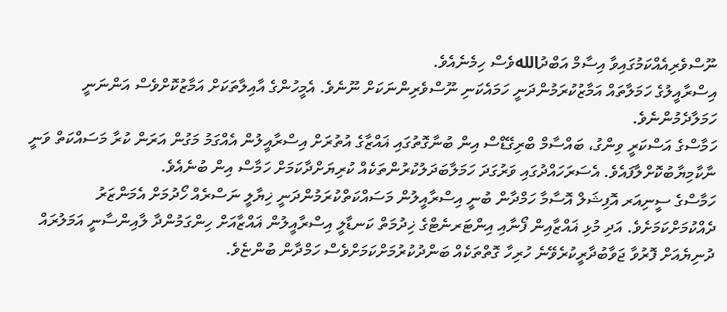ނޫސްވެރިއެއްކަމުގައިވާ އިސާމް އަބްދުاللهވެސް ހިމެނެއެވެ.
އިސްރާއީލުގެ ހަމަލާތައް އަމާޒުކުރަމުންދަނީ ހަމައެކަނި ނޫސްވެރިންނަކަށް ނޫނެވެ. އެމީހުންގެ އާއިލާތަކަށް އަމާޒުކޮށްވެސް އަންނަނީ ހަމަލާދެމުންނެވެ.
ހަމާސްގެ އަސްކަރީ ވިންގު، ބައްސާމް ބްރިގޭޑްސް އިން ބުނާގޮތުގައި ޣައްޒާގެ އުތުރަށް އިސްރާއީލުން އެއްގަމު މަގުން އަރަން ކުރާ މަސައްކަތް ވަނީ ނާކާމިޔާބުކޮށްލާފައެވެ. އެސަރަހައްދުގައި ވަރުގަދަ ހަމަލާބަދަލުކުރުންތަކެއް ކުރިޔަށްދާކަމަށް ހަމާސް އިން ބުނެއެވެ.
ހަމާސްގެ ސީނިއަރ އޮފިޝަލް އޮސާމާ ހަމްދާން ބުނީ އިސްރާއީލުން މަސައްކަތްކުރަމުންދަނީ ޚިޔާލީ ނަސްރެއް ހޯދުމަށް އެމަންޒަރު ދެއްކުމަށްކަމަށެވެ. އަދި މުޅި ޣައްޒާއިން ފޯނާއި އިންޓަރނެޓްގެ ޚިދުމަތް ކަނޑާލީ އިސްރާއީލުން ޣައްޒާއަށް ހިންގަމުންދާ ލާއިންސާނީ އަމަލުރައް ދުނިޔެއަށް ފޮރުވާ ޖަވާބުދާރީކުރެވޭނެ ހުރިހާ ގޮތްތަކެއް ބަންދުކުރުމަށްކަމަށްވެސް ހަމްދާން ބުންޏެވެ.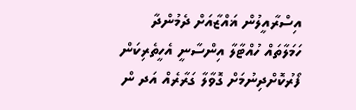އިސްރާއީލުން ޣައްޒާއަށް ދެމުންދާ ހަމަލާތައް ހުއްޓާލާ އިންސާނީ އެހީތެރިކަން ފޯރުކޮށްދިނުމަށް ގޮވާލާ ގަރާރެއް އަދ ން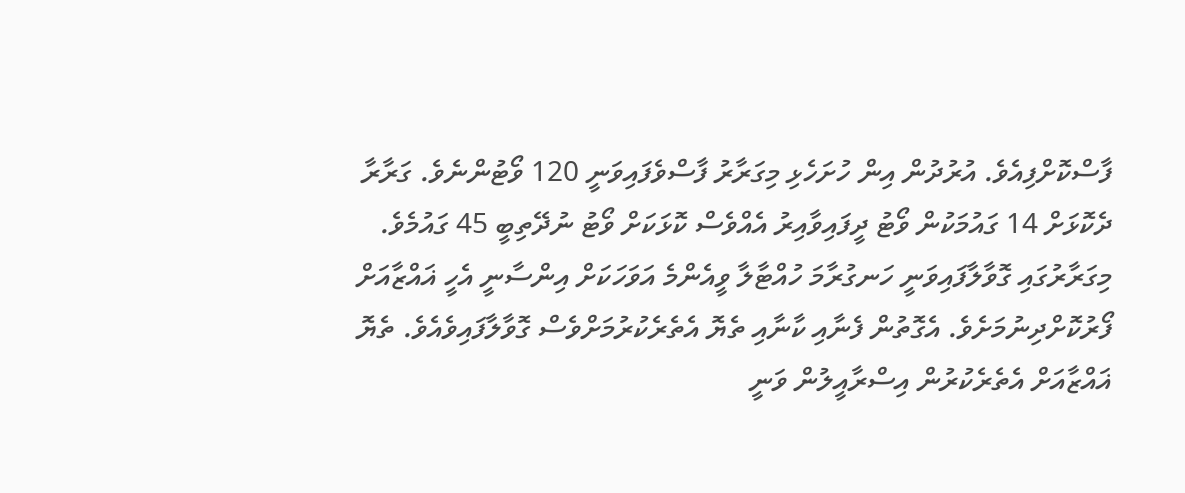ފާސްކޮށްފިއެވެ. އުރުދުން އިން ހުށަހެޅި މިގަރާރު ފާސްވެފައިވަނީ 120 ވޯޓުންނެވެ. ގަރާރާ ދެކޮޅަށް 14 ގައުމަކުން ވޯޓު ދީފައިވާއިރު އެއްވެސް ކޮޅަކަށް ވޯޓު ނުދޭތިބީ 45 ގައުމެވެ.
މިގަރާރުގައި ގޮވާލާފައިވަނީ ހަނގުރާމަ ހުއްޓާލާ ވީއެންމެ އަވަހަކަށް އިންސާނީ އެހީ ޣައްޒާއަށް ފޯރުކޮށްދިނުމަށެވެ. އެގޮތުން ފެނާއި ކާނާއި ތެޔޮ އެތެރެކުރުމަށްވެސް ގޮވާލާފައިވެއެވެ. ތެޔޮ ޣައްޒާއަށް އެތެރެކުރުން އިސްރާއީލުން ވަނީ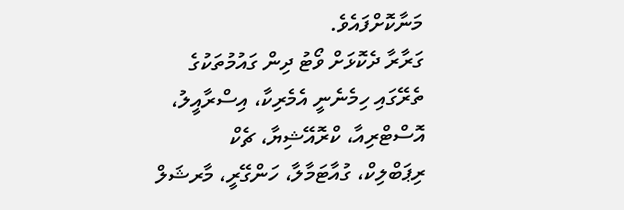މަނާކޮށްފައެވެ.
ގަރާރާ ދެކޮޅަށް ވޯޓު ދިން ގައުމުތަކުގެ ތެރޭގައި ހިމެނެނީ އެމެރިކާ، އިސްރާއީލު، އޮސްޓްރިއާ، ކްރޮއޭޝިޔާ، ޗެކް ރިޕަބްލިކް، ގުއާޓަމާލާ، ހަންގޭރީ، މާރޝަލް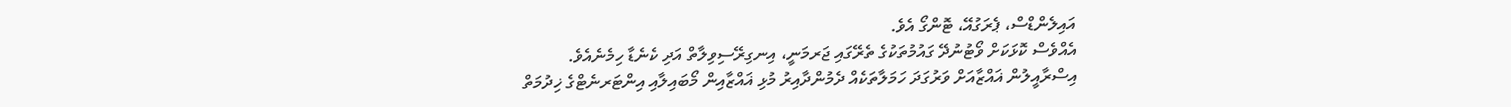އައިލެންޑްސް، ޕެރަގުއޭ، ޓޮންގޯ އެވެ.
އެއްވެސް ކޮޅަކަށް ވޯޓުނުދޭ ގައުމުތަކުގެ ތެރޭގައި ޖަރމަނީ، އިނގިރޭސިވިލާތް އަދި ކެނެޑާ ހިމެނެއެވެ.
އިސްރާއީލުން ޣައްޒާއަށް ވަރުގަދަ ހަމަލާތަކެއް ދެމުންދާއިރު މުޅި ޣައްޒާއިން މޯބައިލާއި އިންޓަރނެޓްގެ ޚިދުމަތް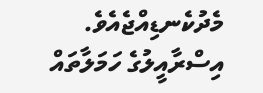މެދުކެނޑިއްޖެއެވެ. އިސްރާއީލުގެ ހަމަލާތައް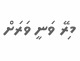މިރޭ ވަނީ ވަރަށް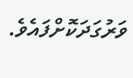ވަރުގަދަކޮށްފައެވެ.